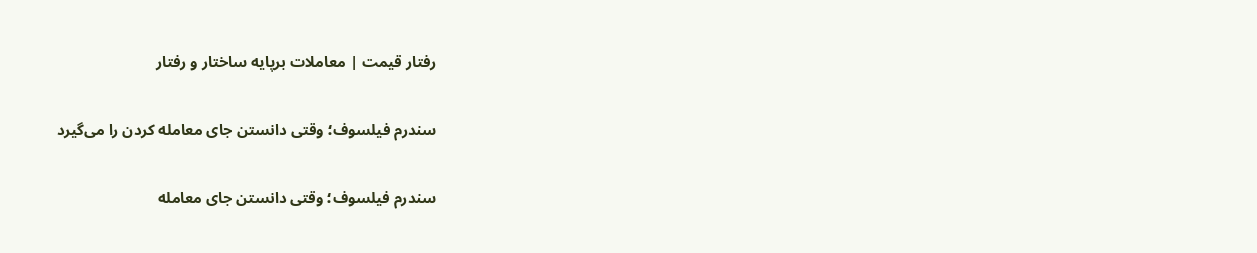رفتار قیمت | معاملات برپایه ساختار و رفتار

سندرم فیلسوف؛ وقتی دانستن جای معامله کردن را می‌گیرد

سندرم فیلسوف؛ وقتی دانستن جای معامله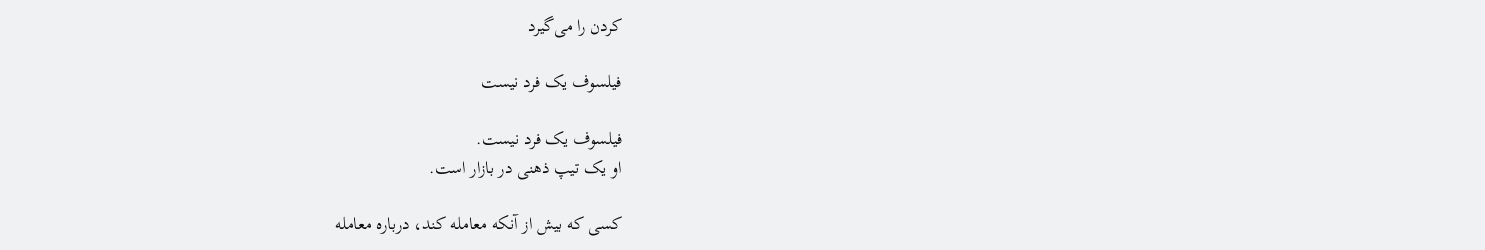کردن را می‌گیرد

فیلسوف یک فرد نیست

فیلسوف یک فرد نیست.
او یک تیپ ذهنی در بازار است.

کسی که بیش از آنکه معامله کند، درباره معامله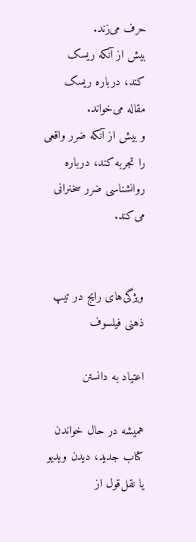حرف می‌زند.
بیش از آنکه ریسک کند، درباره ریسک مقاله می‌خواند.
و بیش از آنکه ضرر واقعی را تجربه کند، درباره روانشناسی ضرر سخنرانی می‌کند.


ویژگی‌های رایج در تیپ ذهنی فیلسوف

اعتیاد به دانستن

همیشه در حال خواندن کتاب جدید، دیدن ویدیو یا نقل‌قول از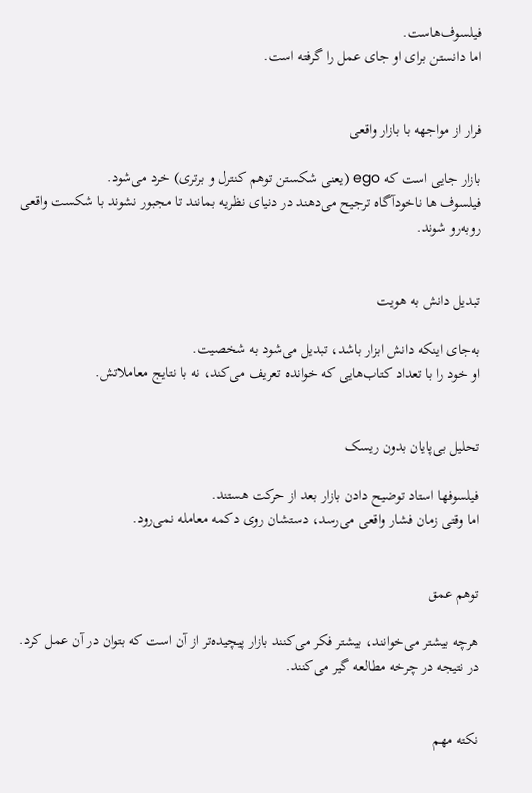فیلسوف‌هاست.
اما دانستن برای او جای عمل را گرفته است.


فرار از مواجهه با بازار واقعی

بازار جایی است که ego (یعنی شکستن توهم کنترل و برتری) خرد می‌شود.
فیلسوف ها ناخودآگاه ترجیح می‌دهند در دنیای نظریه بمانند تا مجبور نشوند با شکست واقعی روبه‌رو شوند.


تبدیل دانش به هویت

به‌جای اینکه دانش ابزار باشد، تبدیل می‌شود به شخصیت.
او خود را با تعداد کتاب‌هایی که خوانده تعریف می‌کند، نه با نتایج معاملاتش.


تحلیل بی‌پایان بدون ریسک

فیلسوفها استاد توضیح دادن بازار بعد از حرکت هستند.
اما وقتی زمان فشار واقعی می‌رسد، دستشان روی دکمه معامله نمی‌رود.


توهم عمق

هرچه بیشتر می‌خوانند، بیشتر فکر می‌کنند بازار پیچیده‌تر از آن است که بتوان در آن عمل کرد.
در نتیجه در چرخه مطالعه گیر می‌کنند.


نکته مهم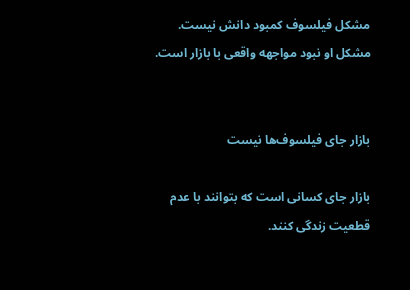مشکل فیلسوف کمبود دانش نیست.
مشکل او نبود مواجهه واقعی با بازار است.


بازار جای فیلسوف‌ها نیست

بازار جای کسانی است که بتوانند با عدم قطعیت زندگی کنند.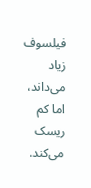فیلسوف زیاد می‌داند،
اما کم ریسک می‌کند.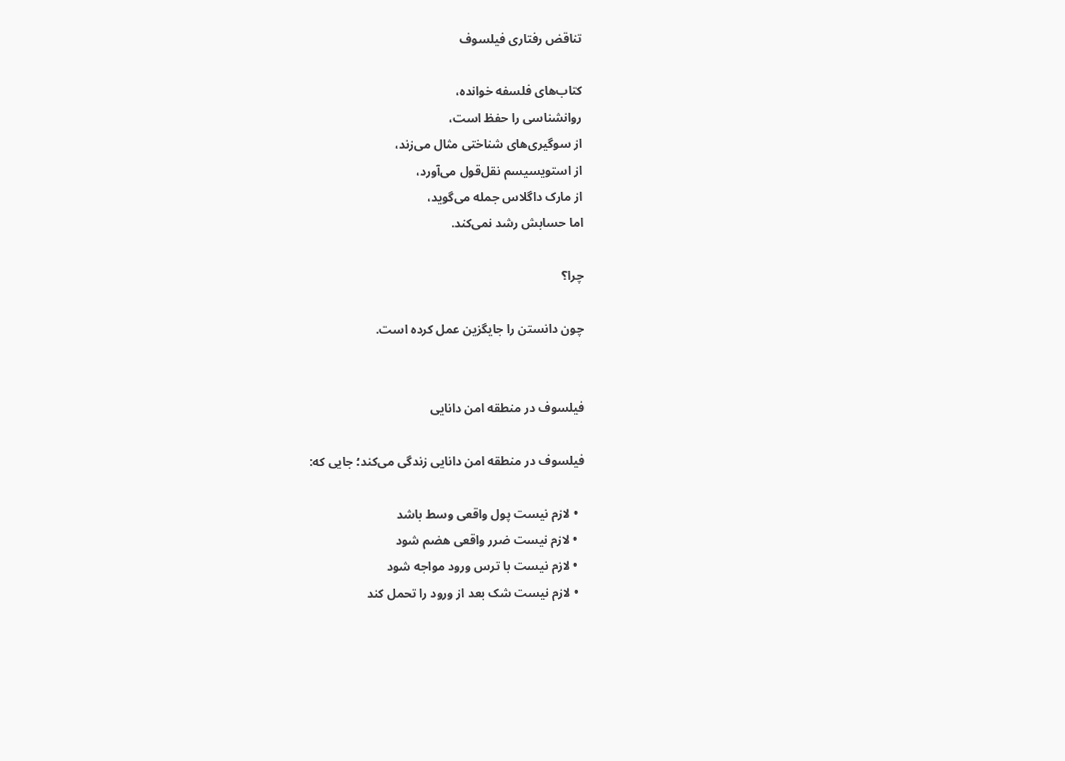تناقض رفتاری فیلسوف

کتاب‌های فلسفه خوانده،
روانشناسی را حفظ است،
از سوگیری‌های شناختی مثال می‌زند،
از استویسیسم نقل‌قول می‌آورد،
از مارک داگلاس جمله می‌گوید،
اما حسابش رشد نمی‌کند.

چرا؟

چون دانستن را جایگزین عمل کرده است.


فیلسوف در منطقه امن دانایی

فیلسوف در منطقه امن دانایی زندگی می‌کند؛ جایی که:

  • لازم نیست پول واقعی وسط باشد
  • لازم نیست ضرر واقعی هضم شود
  • لازم نیست با ترس ورود مواجه شود
  • لازم نیست شک بعد از ورود را تحمل کند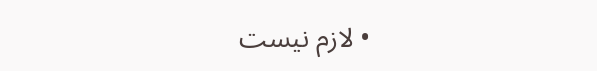• لازم نیست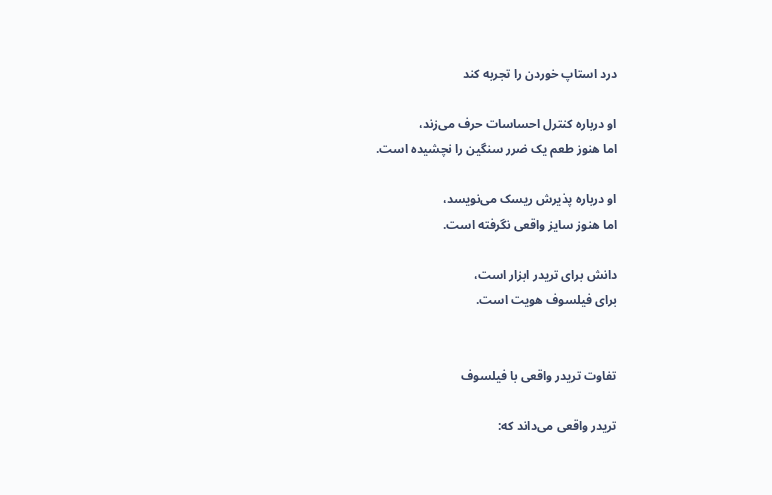درد استاپ خوردن را تجربه کند

او درباره کنترل احساسات حرف می‌زند،
اما هنوز طعم یک ضرر سنگین را نچشیده است.

او درباره پذیرش ریسک می‌نویسد،
اما هنوز سایز واقعی نگرفته است.

دانش برای تریدر ابزار است،
برای فیلسوف هویت است.


تفاوت تریدر واقعی با فیلسوف

تریدر واقعی می‌داند که: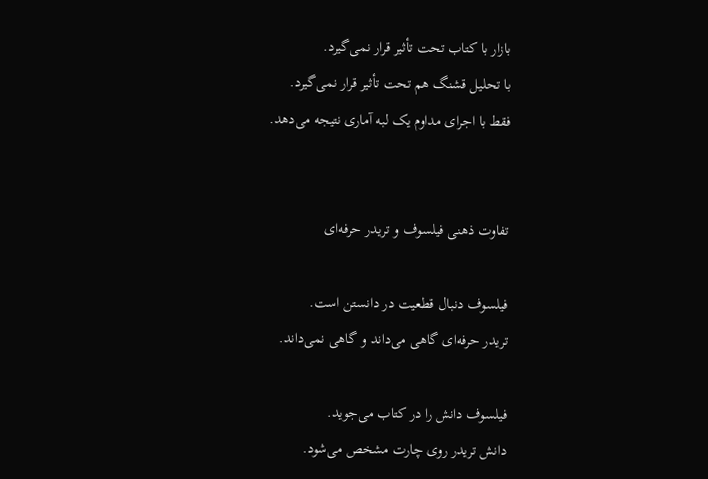بازار با کتاب تحت تأثیر قرار نمی‌گیرد.
با تحلیل قشنگ هم تحت تأثیر قرار نمی‌گیرد.
فقط با اجرای مداوم یک لبه آماری نتیجه می‌دهد.


تفاوت ذهنی فیلسوف و تریدر حرفه‌ای

فیلسوف دنبال قطعیت در دانستن است.
تریدر حرفه‌ای گاهی می‌داند و گاهی نمی‌داند.

فیلسوف دانش را در کتاب می‌جوید.
دانش تریدر روی چارت مشخص می‌شود.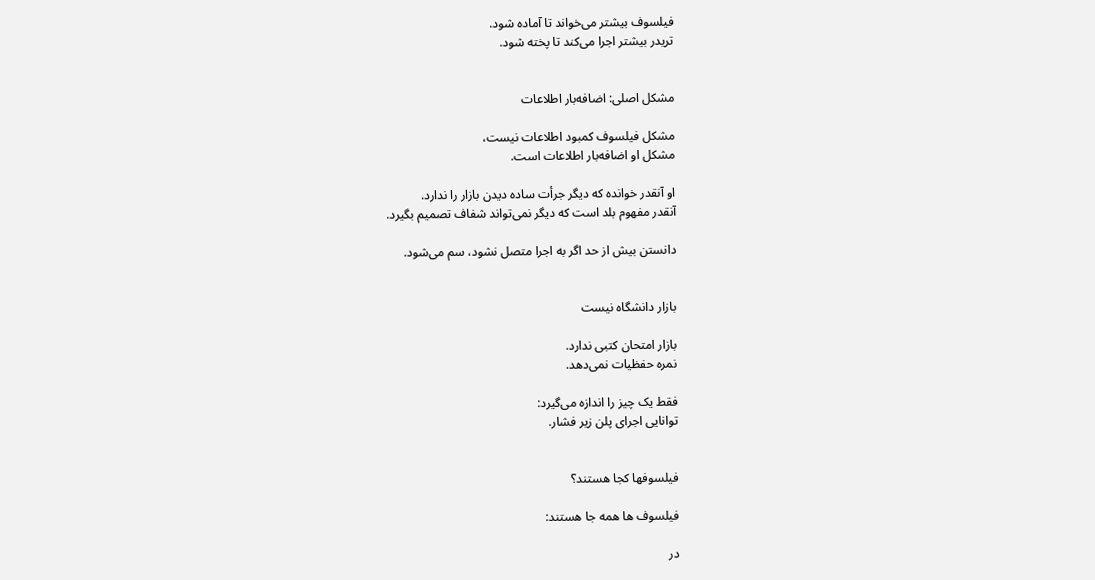فیلسوف بیشتر می‌خواند تا آماده شود.
تریدر بیشتر اجرا می‌کند تا پخته شود.


مشکل اصلی: اضافه‌بار اطلاعات

مشکل فیلسوف کمبود اطلاعات نیست،
مشکل او اضافه‌بار اطلاعات است.

او آنقدر خوانده که دیگر جرأت ساده دیدن بازار را ندارد.
آنقدر مفهوم بلد است که دیگر نمی‌تواند شفاف تصمیم بگیرد.

دانستن بیش از حد اگر به اجرا متصل نشود، سم می‌شود.


بازار دانشگاه نیست

بازار امتحان کتبی ندارد.
نمره حفظیات نمی‌دهد.

فقط یک چیز را اندازه می‌گیرد:
توانایی اجرای پلن زیر فشار.


فیلسوفها کجا هستند؟

فیلسوف ها همه جا هستند:

در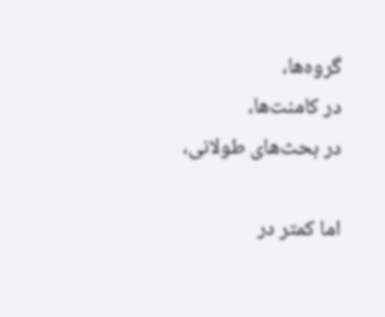گروه‌ها،
در کامنت‌ها،
در بحث‌های طولانی،

اما کمتر در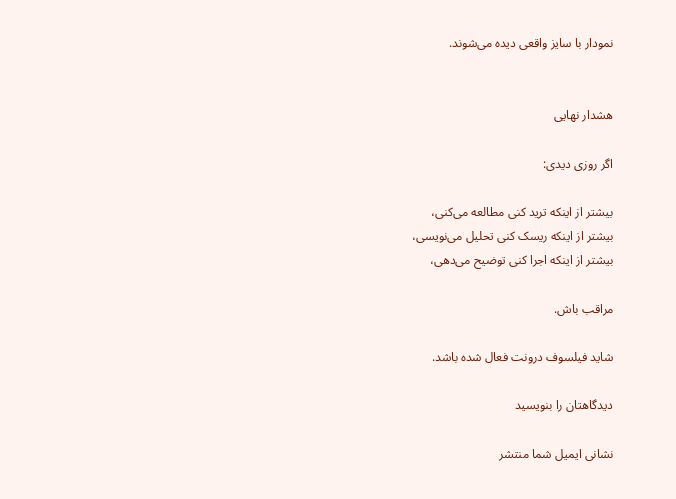نمودار با سایز واقعی دیده می‌شوند.


هشدار نهایی

اگر روزی دیدی:

بیشتر از اینکه ترید کنی مطالعه می‌کنی،
بیشتر از اینکه ریسک کنی تحلیل می‌نویسی،
بیشتر از اینکه اجرا کنی توضیح می‌دهی،

مراقب باش.

شاید فیلسوف درونت فعال شده باشد.

دیدگاهتان را بنویسید

نشانی ایمیل شما منتشر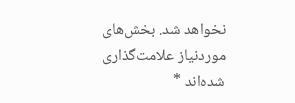نخواهد شد. بخش‌های موردنیاز علامت‌گذاری شده‌اند *